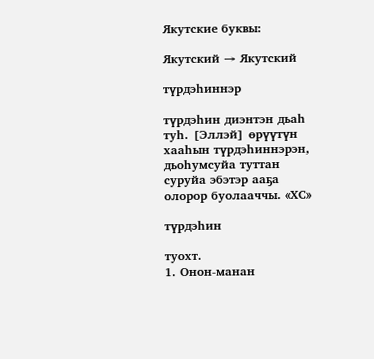Якутские буквы:

Якутский → Якутский

түрдэһиннэр

түрдэһин диэнтэн дьаһ
туһ. [Эллэй] өрүүтүн хааһын түрдэһиннэрэн, дьоһумсуйа туттан суруйа эбэтэр ааҕа олорор буолааччы. «ХС»

түрдэһин

туохт.
1. Онон-манан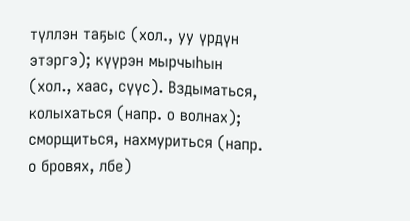түллэн таҕыс (хол., уу үрдүн этэргэ); күүрэн мырчыһын (хол., хаас, сүүс). Вздыматься, колыхаться (напр. о волнах); сморщиться, нахмуриться (напр. о бровях, лбе)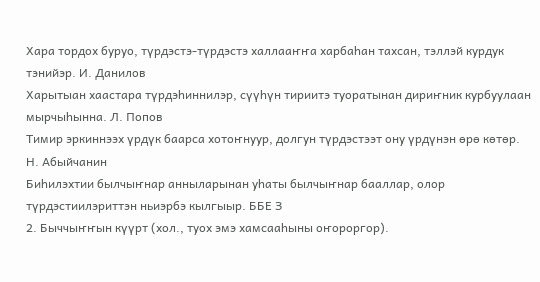Хара тордох буруо, түрдэстэ-түрдэстэ халлааҥҥа харбаһан тахсан, тэллэй курдук тэнийэр. И. Данилов
Харытыан хаастара түрдэһиннилэр, сүүһүн тириитэ туоратынан дириҥник курбуулаан мырчыһынна. Л. Попов
Тимир эркиннээх үрдүк баарса хотоҥнуур, долгун түрдэстээт ону үрдүнэн өрө көтөр. Н. Абыйчанин
Биһилэхтии былчыҥнар анныларынан уһаты былчыҥнар бааллар, олор түрдэстиилэриттэн ньиэрбэ кылгыыр. ББЕ З
2. Быччыҥҥын күүрт (хол., туох эмэ хамсааһыны оҥороргор).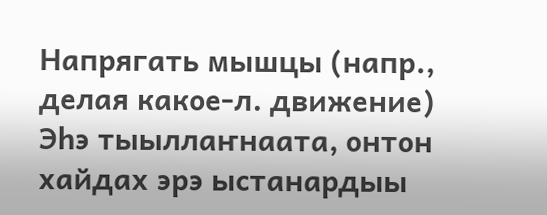Напрягать мышцы (напр., делая какое-л. движение)
Эһэ тыыллаҥнаата, онтон хайдах эрэ ыстанардыы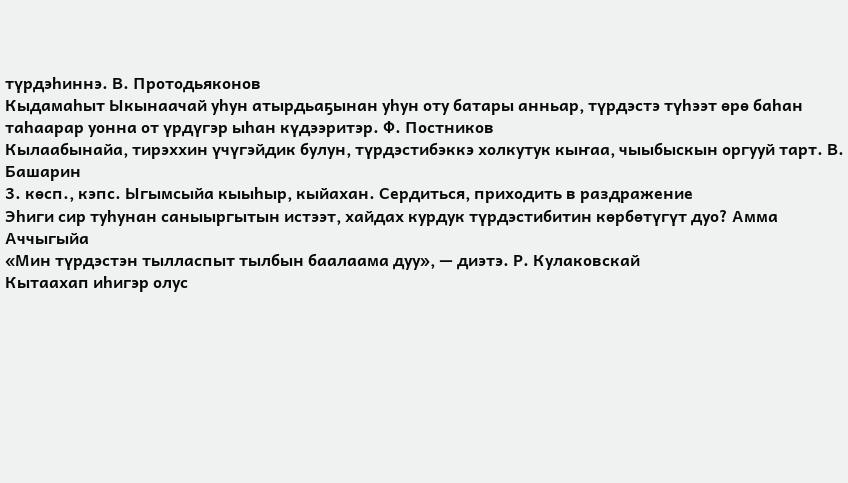түрдэһиннэ. В. Протодьяконов
Кыдамаһыт Ыкынаачай уһун атырдьаҕынан уһун оту батары анньар, түрдэстэ түһээт өрө баһан таһаарар уонна от үрдүгэр ыһан күдээритэр. Ф. Постников
Кылаабынайа, тирэххин үчүгэйдик булун, түрдэстибэккэ холкутук кыҥаа, чыыбыскын оргууй тарт. В. Башарин
3. көсп., кэпс. Ыгымсыйа кыыһыр, кыйахан. Сердиться, приходить в раздражение
Эһиги сир туһунан саныыргытын истээт, хайдах курдук түрдэстибитин көрбөтүгүт дуо? Амма Аччыгыйа
«Мин түрдэстэн тылласпыт тылбын баалаама дуу», — диэтэ. Р. Кулаковскай
Кытаахап иһигэр олус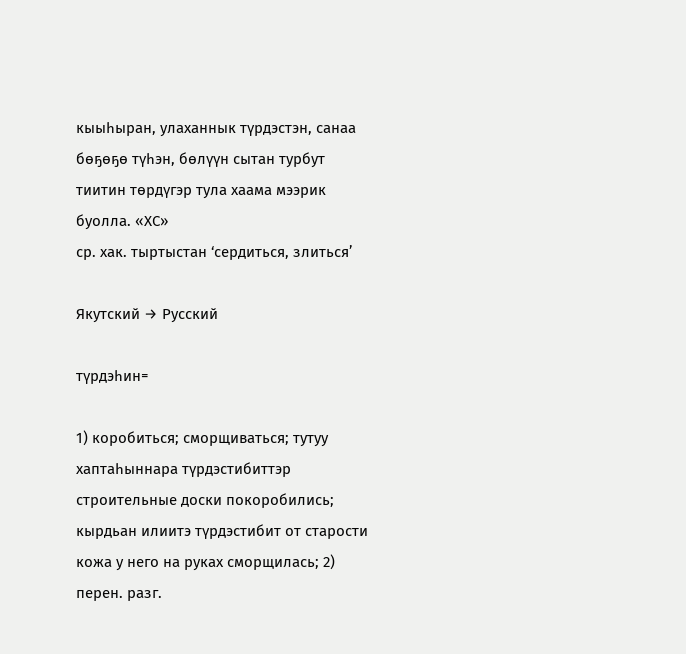кыыһыран, улаханнык түрдэстэн, санаа бөҕөҕө түһэн, бөлүүн сытан турбут тиитин төрдүгэр тула хаама мээрик буолла. «ХС»
ср. хак. тыртыстан ‘сердиться, злиться’

Якутский → Русский

түрдэһин=

1) коробиться; сморщиваться; тутуу хаптаһыннара түрдэстибиттэр строительные доски покоробились; кырдьан илиитэ түрдэстибит от старости кожа у него на руках сморщилась; 2) перен. разг.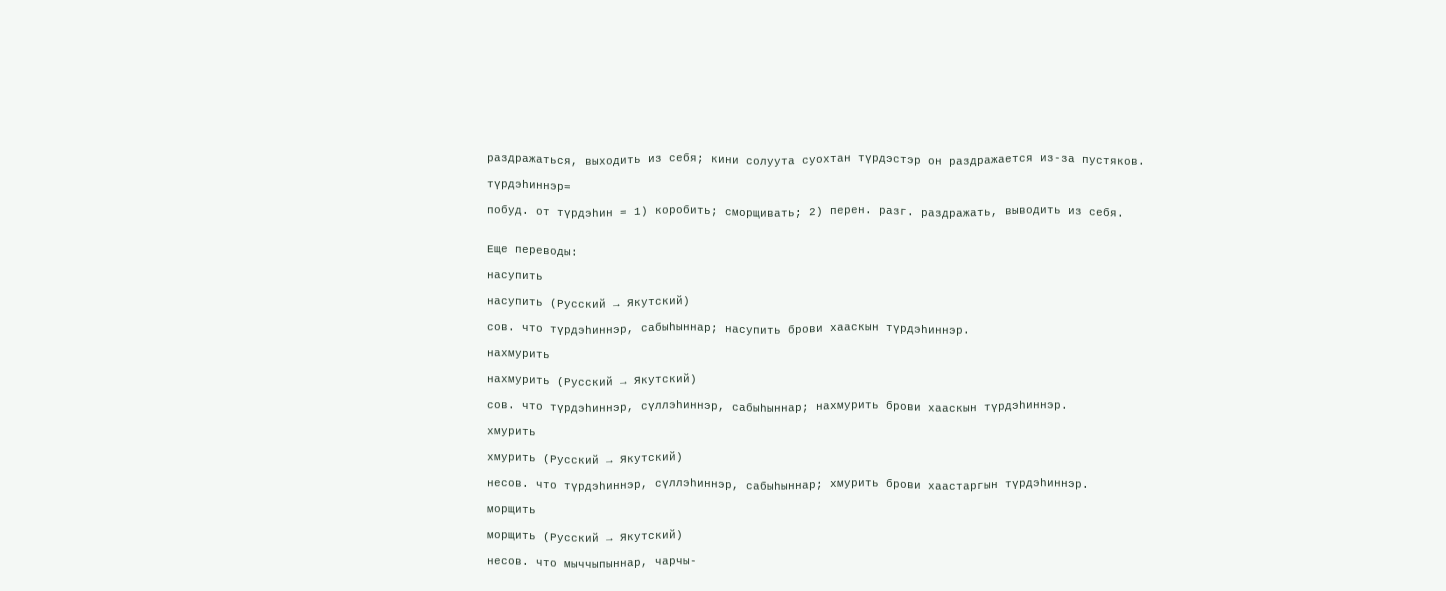раздражаться, выходить из себя; кини солуута суохтан түрдэстэр он раздражается из-за пустяков.

түрдэһиннэр=

побуд. от түрдэһин = 1) коробить; сморщивать; 2) перен. разг. раздражать, выводить из себя.


Еще переводы:

насупить

насупить (Русский → Якутский)

сов. что түрдэһиннэр, сабыһыннар; насупить брови хааскын түрдэһиннэр.

нахмурить

нахмурить (Русский → Якутский)

сов. что түрдэһиннэр, сүллэһиннэр, сабыһыннар; нахмурить брови хааскын түрдэһиннэр.

хмурить

хмурить (Русский → Якутский)

несов. что түрдэһиннэр, сүллэһиннэр, сабыһыннар; хмурить брови хаастаргын түрдэһиннэр.

морщить

морщить (Русский → Якутский)

несов. что мыччыпыннар, чарчы-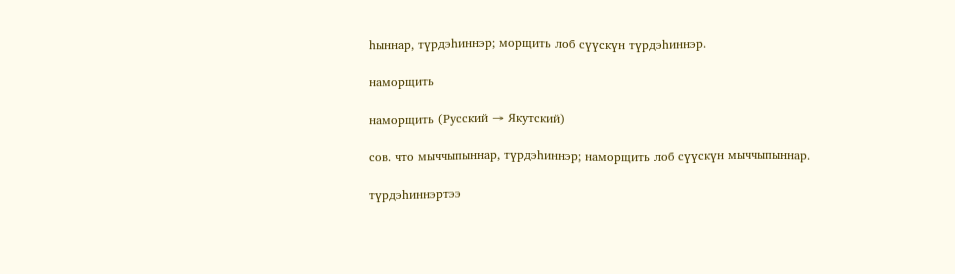һыннар, түрдэһиннэр; морщить лоб сүүскүн түрдэһиннэр.

наморщить

наморщить (Русский → Якутский)

сов. что мыччыпыннар, түрдэһиннэр; наморщить лоб сүүскүн мыччыпыннар.

түрдэһиннэртээ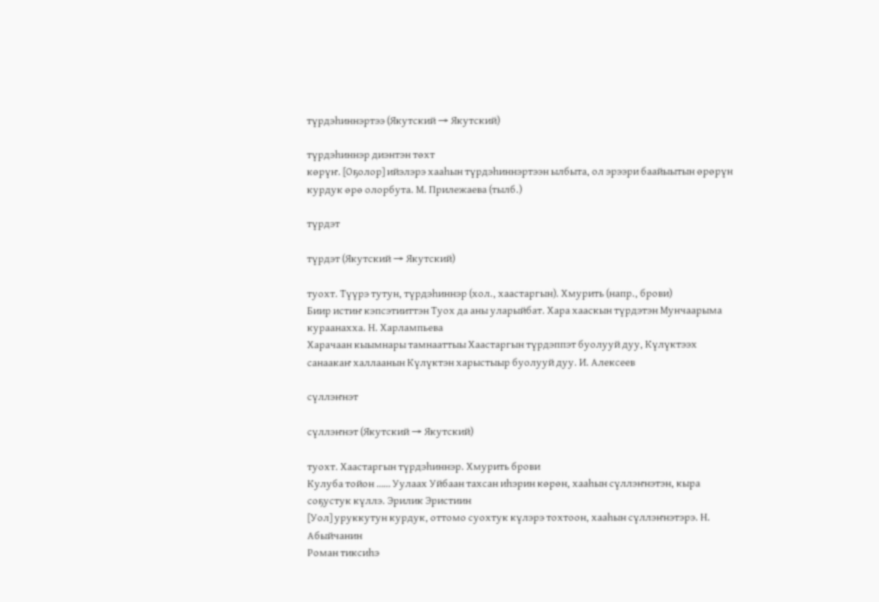түрдэһиннэртээ (Якутский → Якутский)

түрдэһиннэр диэнтэн төхт
көрүҥ. [Оҕолор] ийэлэрэ хааһын түрдэһиннэртээн ылбыта, ол эрээри баайыытын өрөрүн курдук өрө олорбута. М. Прилежаева (тылб.)

түрдэт

түрдэт (Якутский → Якутский)

туохт. Түүрэ тутун, түрдэһиннэр (хол., хаастаргын). Хмурить (напр., брови)
Биир истиҥ кэпсэтииттэн Туох да аны уларыйбат. Хара хааскын түрдэтэн Мунчаарыма кураанахха. Н. Харлампьева
Харачаан кыымнары тамнааттыы Хаастаргын түрдэппэт буолууй дуу, Күлүктээх санаакаҥ халлаанын Күлүктэн харыстыыр буолууй дуу. И. Алексеев

сүллэҥнэт

сүллэҥнэт (Якутский → Якутский)

туохт. Хаастаргын түрдэһиннэр. Хмурить брови
Кулуба тойон …… Уулаах Уйбаан тахсан иһэрин көрөн, хааһын сүллэҥнэтэн, кыра соҕустук күллэ. Эрилик Эристиин
[Уол] уруккутун курдук, оттомо суохтук күлэрэ тохтоон, хааһын сүллэҥнэтэрэ. Н. Абыйчанин
Роман тиксиһэ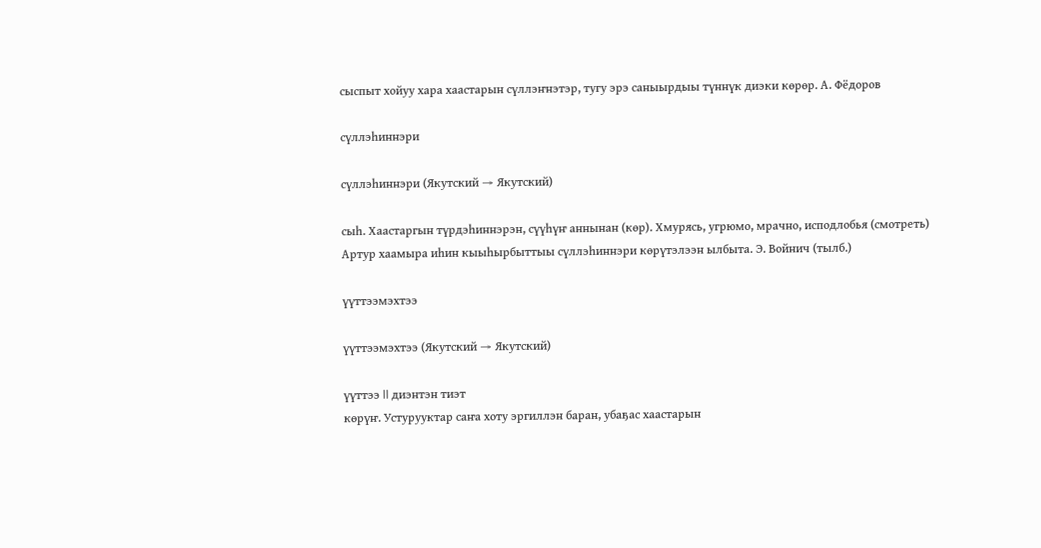сыспыт хойуу хара хаастарын сүллэҥнэтэр, тугу эрэ саныырдыы түннүк диэки көрөр. А. Фёдоров

сүллэһиннэри

сүллэһиннэри (Якутский → Якутский)

сыһ. Хаастаргын түрдэһиннэрэн, сүүһүҥ аннынан (көр). Хмурясь, угрюмо, мрачно, исподлобья (смотреть)
Артур хаамыра иһин кыыһырбыттыы сүллэһиннэри көрүтэлээн ылбыта. Э. Войнич (тылб.)

үүттээмэхтээ

үүттээмэхтээ (Якутский → Якутский)

үүттээ II диэнтэн тиэт
көрүҥ. Устурууктар саҥа хоту эргиллэн баран, убаҕас хаастарын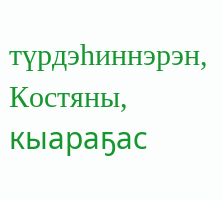түрдэһиннэрэн, Костяны, кыараҕас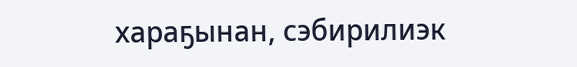хараҕынан, сэбирилиэк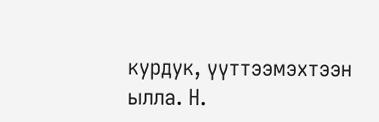курдук, үүттээмэхтээн ылла. Н.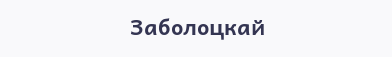Заболоцкай